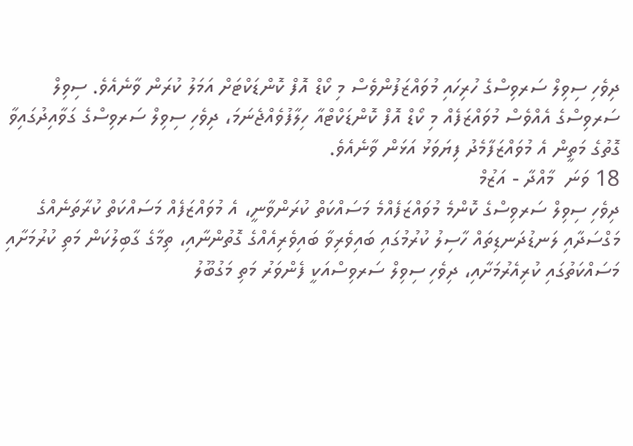ދިވެހި ސިވިލް ސަރވިސްގެ ހުރިހައި މުވައްޒަފުންވެސް މި ކޯޑް އޮފް ކޮންޑަކްޓަށް އަމަލު ކުރަން ވާނެއެވެ. ސިވިލް ސަރވިސްގެ އެއްވެސް މުވައްޒަފެއް މި ކޯޑް އޮފް ކޮންޑަކްޓްއާ ހިލާފުވެއްޖެނަމަ، ދިވެހި ސިވިލް ސަރވިސްގެ ގަވާއިދުގައިވާ ގޮތުގެ މަތީން އެ މުވައްޒަފާމެދު ފިޔަވަޅު އަޅަން ވާނެއެވެ.
18 ވަނަ  މާއްދާ - އަޒުމް
ދިވެހި ސިވިލް ސަރވިސްގެ ކޮންމެ މުވައްޒަފެއްމެ މަސައްކަތް ކުރަންވާނީ، އެ މުވައްޒަފެއް މަސައްކަތް ކުރާތަނެއްގެ މަގްސަދާއި ލަނޑުދަނޑިތައް ހާސިލު ކުރުމުގައި ބައިވެރިވާ ބައިވެރިއެއްގެ ގޮތުންނާއި، ތިމާގެ ގާބިލުކަން މަތި ކުރުމަށާއި މަސައްކަތުގައި ކުރިއެރުމަށާއި، ދިވެހި ސިވިލް ސަރވިސްއަކީ ފެންވަރު މަތި މަގުބޫލު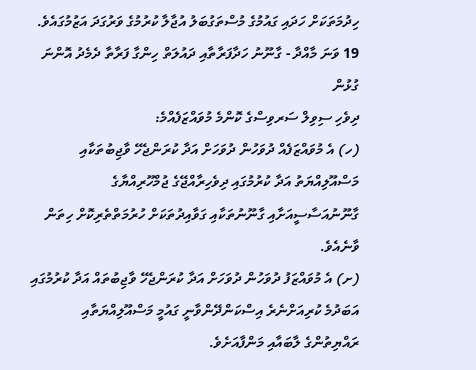ހިދުމަތަކަށް ހަދައި ގައުމުގެ މުސްތަގުބަލު އުޖާލާ ކުރުމުގެ ވަރުގަދަ އަޒުމުގައެވެ.
19 ވަނަ މާއްދާ - ގާނޫނު ހަދާފަރާތާއި ދައުލަތް ހިންގާ ފަރާތާ ދެމެދު އޮންނަ ގުޅުން
ދިވެހި ސިވިލް ސަރވިސްގެ ކޮންމެ މުވައްޒަފެއްމެ:
(ހ) އެ މުވައްޒަފެއް ދުވަހުން ދުވަހަށް އަދާ ކުރަންޖެހޭ ވާޖިބުތަކާއި މަސްއޫލިއްޔަތު އަދާ ކުރުމުގައި ދިވެހިރާއްޖޭގެ ޖުމްހޫރިއްޔާގެ ގާނޫނުއަސާސީއަށާއި ގާނޫނުތަކާއި ގަވާއިދުތަކަށް ހުރުމަތްތެރިކޮށް ހިތަން ވާނެއެވެ.
(ށ) އެ މުވައްޒަފު ދުވަހުން ދުވަހަށް އަދާ ކުރަންޖެހޭ ވާޖިބުތައް އަދާ ކުރުމުގައި އަބަދުމެ ކުރިއަށްނެރެ އިސްކަންދޭންވާނީ ގައުމީ މަސްއޫލިއްޔަތާއި ރައްޔިތުންގެ ލާބައާއި މަންފާއަށެވެ.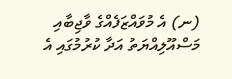(ނ) އެ މުވައްޒަފެއްގެ ވާޖިބާއި މަސްއޫލިއްޔަތު އަދާ ކުރުމުގައި އެ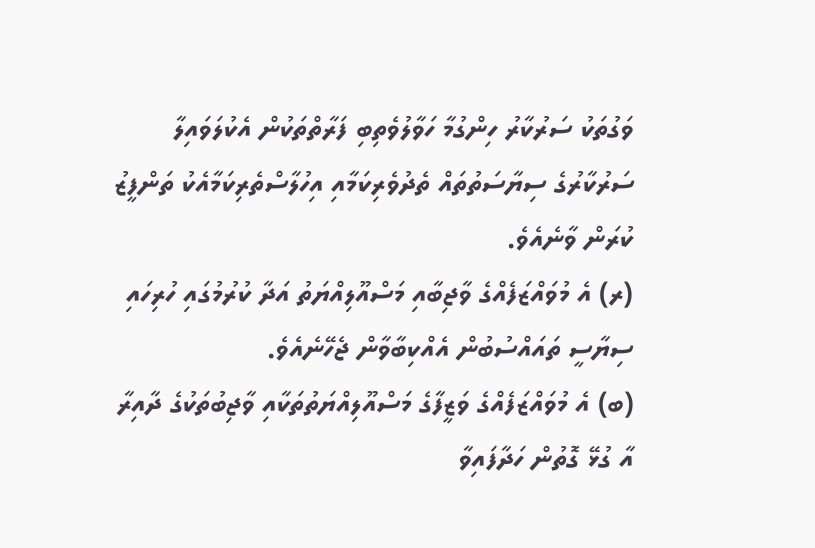ވަގުތަކު ސަރުކާރު ހިންގުމާ ހަވާލުވެތިބި ފަރާތްތަކުން އެކުލަވައިލާ ސަރުކާރުގެ ސިޔާސަތުތައް ތެދުވެރިކަމާއި އިހުލާސްތެރިކަމާއެކު ތަންފީޒު ކުރަން ވާނެއެވެ.
(ރ) އެ މުވައްޒަފެއްގެ ވާޖިބާއި މަސްއޫލިއްޔަތު އަދާ ކުރުމުގައި ހުރިހައި ސިޔާސީ ތައައްސުބުން އެއްކިބާވާން ޖެހޭނެއެވެ.
(ބ) އެ މުވައްޒަފެއްގެ ވަޒީފާގެ މަސްއޫލިއްޔަތުތަކާއި ވާޖިބުތަކުގެ ދާއިރާ އާ ގުޅޭ ގޮތުން ހަދާފައިވާ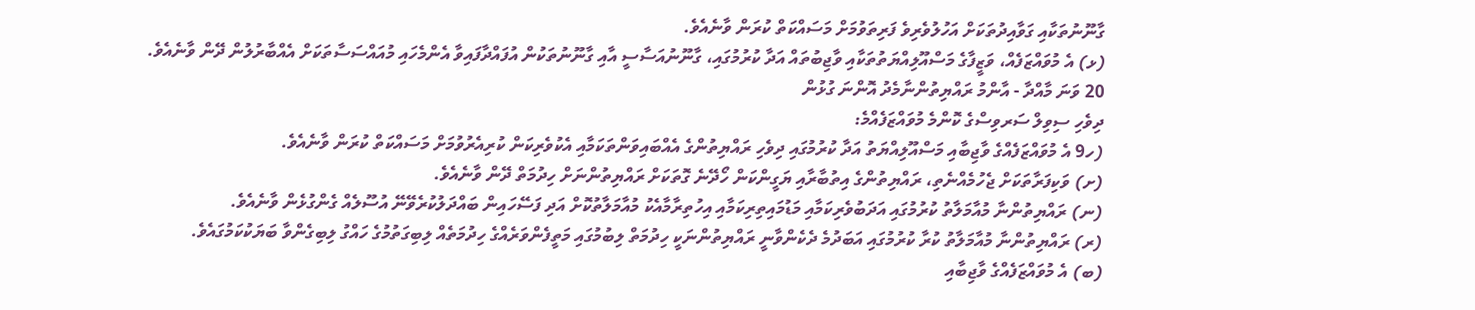ގާނޫނުތަކާއި ގަވާއިދުތަކަށް އަހުލުވެރިވެ ފަރިތަވުމަށް މަސައްކަތް ކުރަން ވާނެއެވެ.
(ޅ) އެ މުވައްޒަފެއް، ވަޒީފާގެ މަސްއޫލިއްޔަތުތަކާއި ވާޖިބުތައް އަދާ ކުރުމުގައި، ގާނޫނުއަސާސީ އާއި ގާނޫނުތަކުން އުފައްދާފައިވާ އެންމެހައި މުއައްސަސާތަކަށް އެއްބާރުލުން ދޭން ވާނެއެވެ.
20 ވަނަ މާއްދާ - އާންމު ރައްޔިތުންނާމެދު އޮންނަ ގުޅުން
ދިވެހި ސިވިލް ސަރވިސްގެ ކޮންމެ މުވައްޒަފެއްމެ:
(ހ9 އެ މުވައްޒަފެއްގެ ވާޖިބާއި މަސްއޫލިއްޔަތު އަދާ ކުރުމުގައި ދިވެހި ރައްޔިތުންގެ އެއްބައިވަންތަކަމާއި އެކުވެރިކަން ކުރިއެރުވުމަށް މަސައްކަތް ކުރަން ވާނެއެވެ.
(ށ) ވަކިފަރާތަކަށް ޖެހުމެއްނެތި، ރައްޔިތުންގެ އިތުބާރާއި ޔަގީންކަން ހޯދޭނެ ގޮތަކަށް ރައްޔިތުންނަށް ހިދުމަތް ދޭން ވާނެއެވެ.
(ނ) ރައްޔިތުންނާ މުއާމަލާތު ކުރުމުގައި އަދަބުވެރިކަމާއި މަޑުމައިތިރިކަމާއި އިހުތިރާމާއެކު މުއާމަލާތުކޮށް އަދި ފަސޭހައިން ބައްދަލުކުރެވޭނޭ އުސޫލެއް ގެންގުޅެން ވާނެއެވެ.
(ރ) ރައްޔިތުންނާ މުއާމަލާތު ކުރާ ކުރުމުގައި އަބަދުމެ ދެކެންވާނީ ރައްޔިތުންނަކީ ހިދުމަތް ލިބުމުގައި މަތީފެންވަރެއްގެ ހިދުމަތެއް ލިބިގަތުމުގެ ހައްގު ލިބިގެންވާ ބަޔަކުކަމުގައެވެ.
(ބ) އެ މުވައްޒަފެއްގެ ވާޖިބާއި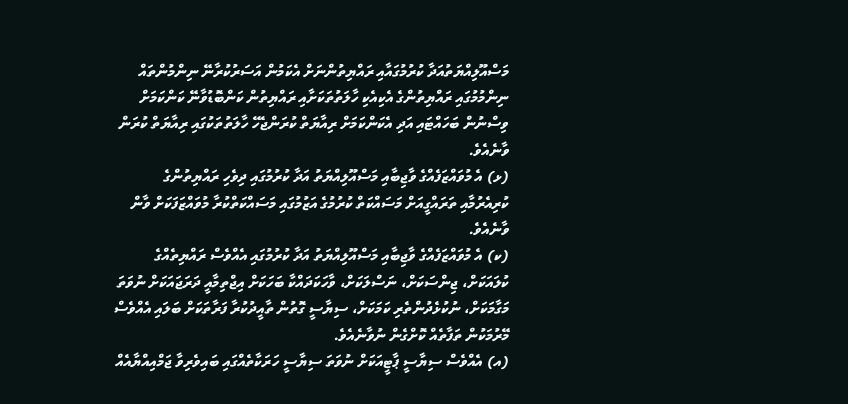މަސްއޫލިއްޔަތުއަދާ ކުރުމުގައާއި ރައްޔިތުންނަށް އެކަމުން އަސަރުކުރާނޭ ނިންމުންތައް ނިންމުމުގައި ރައްޔިތުންގެ އެކިއެކި ހާލަތުތަކަށާއި ރައްޔިތުން ކަންބޮޑުވާނޭ ކަންކަމަށް ވިސްނުން ބަހައްޓައި އަދި އެކަންކަމަށް ރިއާޔަތް ކުރަންޖެހޭ ހާލަތުތަކުގައި ރިއާޔަތް ކުރަން ވާނެއެވެ.
(ޅ) އެ މުވައްޒަފެއްގެ ވާޖިބާއި މަސްއޫލިއްޔަތު އަދާ ކުރުމުގައި ދިވެހި ރައްޔިތުންގެ ކުރިއެރުމާއި ތަރައްގީއަށް މަސައްކަތް ކުރުމުގެ އަޒުމުގައި މަސައްކަތްކުރާ މުވައްޒަފަކަށް ވާން ވާނެއެވެ.
(ކ) އެ މުވައްޒަފެއްގެ ވާޖިބާއި މަސްއޫލިއްޔަތު އަދާ ކުރުމުގައި އެއްވެސް ރައްޔިތެއްގެ ކުލައަކަށް، ޖިންސަކަށް، ނަސްލަކަށް، ވާހަކަދައްކާ ބަހަކަށް އިޖްތިމާއީ ދަރަޖައަކަށް ނުވަތަ މަގާމަކަށް، ނުކުޅެދުންތެރި ކަމަކަށް، ސިޔާސީ ގޮތުން ތާއީދުކުރާ ފަރާތަކަށް ބަލައި އެއްވެސް މޭރުމަކުން ތަފާތެއް ކޮށްގެން ނުވާނެއެވެ.
(އ) އެއްވެސް ސިޔާސީ ޕާޓީއަކަށް ނުވަތަ ސިޔާސީ ހަރަކާތެއްގައި ބައިވެރިވާ ޖަމްއިއްޔާއެއް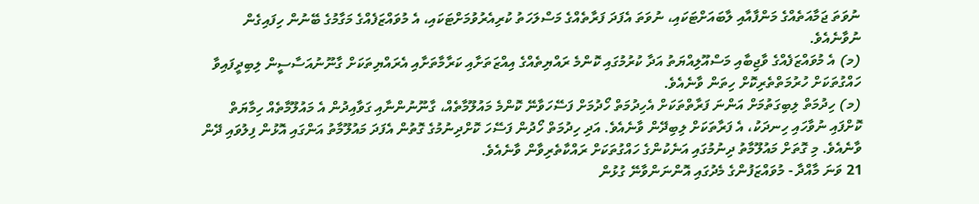ނުވަތަ ޖަމާއަތެއްގެ މަންފާއާއި ލާބައަށްޓަކައި، ނުވަތަ އެފަދަ ފަރާތެއްގެ މަސްލަހަތު ކުރިއެރުވުމަށްޓަކައި، އެ މުވައްޒަފެއްގެ މަގާމުގެ ބޭނުން ހިފައިގެން ނުވާނެއެވެ.
(މ) އެ މުވައްޒަފެއްގެ ވާޖިބާއި މަސްއޫލިއްޔަތު އަދާ ކުރުމުގައި ކޮންމެ ރައްޔިތެއްގެ އިއްޒަތަށާއި ކަރާމާތަށާއި އެރައްޔިތަކަށް ގާނޫނުއަސާސީން ލިބިދީފައިވާ ހައްގުތަކަށް ހުރުމަތްތެރިކޮށް ހިތަން ވާނެއެވެ.
(މ) ހިދުމަތް ލިބިގަތުމަށް އަންނަ ފަރާތްތަކަށް އެހިދުމަތް ހޯދުމަށް ފަސޭހަވާނޭ ކޮންމެ މައުލޫމާތެއް، ގާނޫނުންނާއި ގަވާއިދުން އެ މައުލޫމާތެއް ހިމާޔަތް ކޮށްފައި ނުވާހައި ހިނދަކު، އެ ފަރާތަކަށް ލިބިދޭން ވާނެއެވެ. އަދި ހިދުމަތް ހޯދުން ފަސޭހަ ކޮށްދިނުމުގެ ގޮތުން އެފަދަ މައުލޫމާތު އަންގައި އޮޅުން ފިލުވައި ދޭން ވާނެއެވެ. މި ގޮތަށް މައުލޫމާތު ދިނުމުގައި އަނެކުންގެ ހައްގުތަކަށް ރައްކާތެރިވާން ވާނެއެވެ.
21 ވަނަ މާއްދާ - މުވައްޒަފުންގެ މެދުގައި އޮންނަންވާނޭ ގުޅުން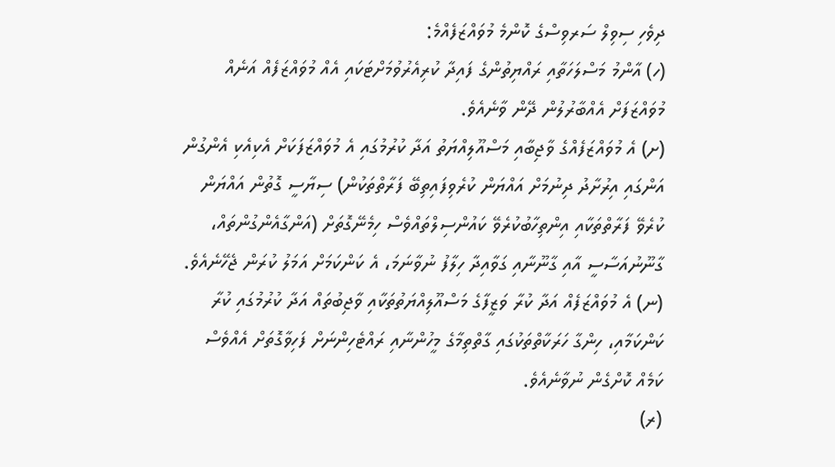ދިވެހި ސިވިލް ސަރވިސްގެ ކޮންމެ މުވައްޒަފެއްމެ:
(ހ) އާންމު މަސްލަހަތާއި ރައްޔިތުންގެ ފައިދާ ކުރިއެރުވުމަށްޓަކައި އެއް މުވައްޒަފެއް އަނެއް މުވައްޒަފަށް އެއްބާރުލުން ދޭން ވާނެއެވެ.
(ށ) އެ މުވައްޒަފެއްގެ ވާޖިބާއި މަސްއޫލިއްޔަތު އަދާ ކުރުމުގައި އެ މުވައްޒަފަކަށް އެކިއެކި އެންގުން އަންގައި އިރުށާދު ދިނުމަށް އައްޔަން ކުރެވިފައިތިބޭ ފަރާތްތަކުން) ސިޔާސީ ގޮތުން އައްޔަން ކުރެވޭ ފަރާތްތަކާއި އިންތިހާބުކުރެވޭ ކައުންސިލްތައްވެސް ހިމެނޭގޮތަށް (އަންގާއެންގުންތައް، ގާނޫނުއަސާސީ އާއި ގާނޫނާއި ގަވާއިދާ ހިލާފު ނުވާނަމަ، އެ ކަންކަމަށް އަމަލު ކުރަން ޖެހޭނެއެވެ.
(ނ) އެ މުވައްޒަފެއް އަދާ ކުރާ ވަޒީފާގެ މަސްއޫލިއްޔަތުތަކާއި ވާޖިބުތައް އަދާ ކުރުމުގައި ކުރާ ކަންކަމާއި، ހިންގާ ހަރަކާތްތަކުގައި ގާތްތިމާގެ މީހުންނާއި ރައްޓެހިންނަށް ފަހިވާގޮތަށް އެއްވެސް ކަމެއް ކޮށްގެން ނުވާނެއެވެ.
(ރ)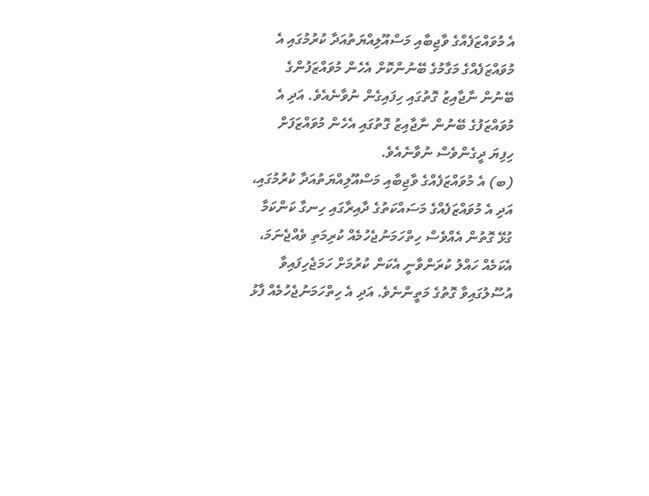އެ މުވައްޒަފެއްގެ ވާޖިބާއި މަސްއޫލިއްޔަތުއަދާ ކުރުމުގައި އެ މުވައްޒަފެއްގެ މަގާމުގެ ބޭނުންކޮށް އެހެން މުވައްޒަފުންގެ ބޭނުން ނާޖާއިޒު ގޮތުގައި ހިފައިގެން ނުވާނެއެވެ. އަދި އެ މުވައްޒަފުގެ ބޭނުން ނާޖާއިޒު ގޮތުގައި އެހެން މުވައްޒަފަށް ހިފިޔަ ދީގެންވެސް ނުވާނެއެވެ.
(ބ) އެ މުވައްޒަފެއްގެ ވާޖިބާއި މަސްއޫލިއްޔަތުއަދާ ކުރުމުގައި، އަދި އެ މުވައްޒަފެއްގެ މަސައްކަތުގެ ދާއިރާގައި ހިނގާ ކަންކަމާ ގުޅޭ ގޮތުން އެއްވެސް ހިތްހަމަނުޖެހުމެއް ކުރިމަތި ވެއްޖެނަމަ، އެކަމެއް ހައްލު ކުރަންވާނީ އެކަން ކުރުމަށް ހަމަޖެހިފައިވާ އުސޫލުގައިވާ ގޮތުގެ މަތީންނެވެ. އަދި އެ ހިތްހަމަނުޖެހުމެއް ފާޅު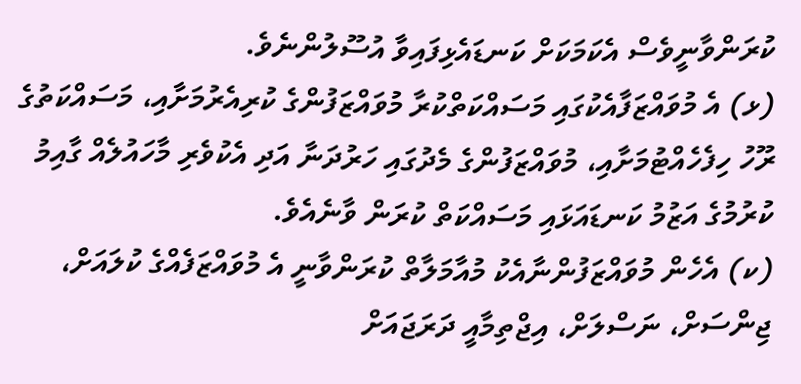ކުރަންވާނީވެސް އެކަމަކަށް ކަނޑައެޅިފައިވާ އުސޫލުންނެވެ.
(ޅ) އެ މުވައްޒަފާއެކުގައި މަސައްކަތްކުރާ މުވައްޒަފުންގެ ކުރިއެރުމަށާއި، މަސައްކަތުގެ ރޫހު ހިފެހެއްޓުމަށާއި، މުވައްޒަފުންގެ މެދުގައި ހަރުދަނާ އަދި އެކުވެރި މާހައުލެއް ގާއިމު ކުރުމުގެ އަޒުމު ކަނޑައަޅައި މަސައްކަތް ކުރަން ވާނެއެވެ.
(ކ) އެހެން މުވައްޒަފުންނާއެކު މުއާމަލާތް ކުރަންވާނީ އެ މުވައްޒަފެއްގެ ކުލައަށް، ޖިންސަށް، ނަސްލަށް، އިޖްތިމާއީ ދަރަޖައަށް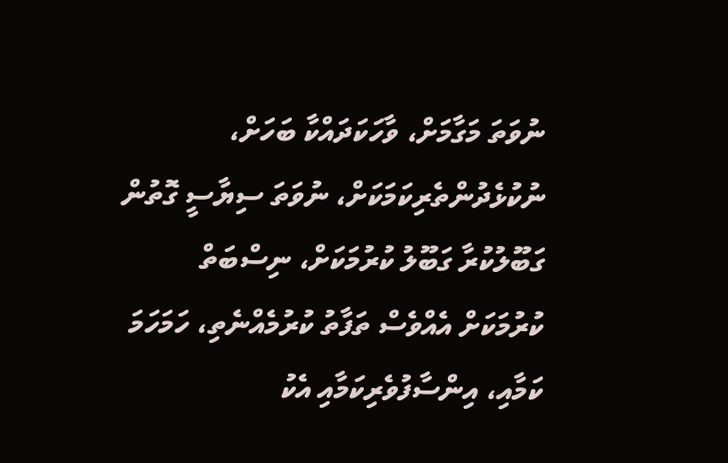ނުވަތަ މަގާމަށް، ވާހަކަދައްކާ ބަހަށް، ނުކުޅެދުންތެރިކަމަކަށް، ނުވަތަ ސިޔާސީ ގޮތުން ގަބޫލުކުރާ ގަބޫލު ކުރުމަކަށް، ނިސްބަތް ކުރުމަކަށް އެއްވެސް ތަފާތު ކުރުމެއްނެތި، ހަމަހަމަ ކަމާއި، އިންސާފުވެރިކަމާއި އެކު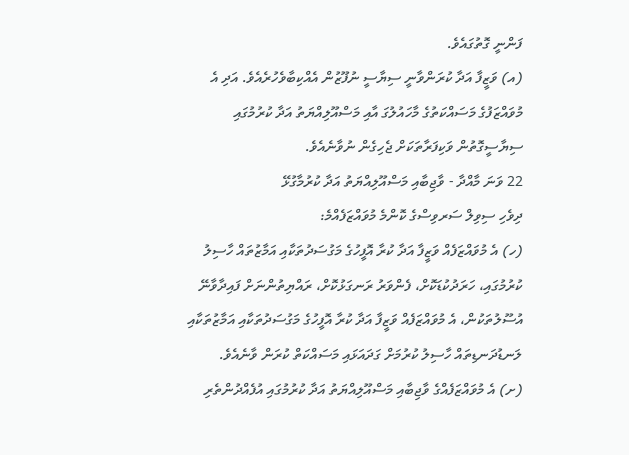ފަންނީ ގޮތުގައެވެ.
(އ) ވަޒީފާ އަދާ ކުރަންވާނީ ސިޔާސީ ނުފޫޒުން އެއްކިބާވެހުރެއެވެ. އަދި އެ މުވައްޒަފުގެ މަސައްކަތުގެ މާހައުލުގަ އާއި މަސްއޫލިއްޔަތު އަދާ ކުރުމުގައި ސިޔާސީގޮތުން ވަކިފަރާތަކަށް ޖެހިގެން ނުވާނެއެވެ.
22 ވަނަ މާއްދާ - ވާޖިބާއި މަސްއޫލިއްޔަތު އަދާ ކުރުމާގުޅޭ
ދިވެހި ސިވިލް ސަރވިސްގެ ކޮންމެ މުވައްޒަފެއްމެ:
(ހ) އެ މުވައްޒަފެއް ވަޒީފާ އަދާ ކުރާ އޮފީހުގެ މަގުސަދުތަކާއި އަމާޒުތައް ހާސިލު ކުރުމުގައި، ހަރަދުކުޑަކޮށް، ފެންވަރު ރަނގަޅުކޮށް، ރައްޔިތުންނަށް ފައިދާވާނޭ އުސޫލުތަކުން، އެ މުވައްޒަފެއް ވަޒީފާ އަދާ ކުރާ އޮފީހުގެ މަގުސަދުތަކާއި އަމާޒުތަކާއި ލަނޑުދަނޑިތައް ހާސިލު ކުރުމަށް ގަދައަޅައި މަސައްކަތް ކުރަން ވާނެއެވެ.
(ށ) އެ މުވައްޒަފެއްގެ ވާޖިބާއި މަސްއޫލިއްޔަތު އަދާ ކުރުމުގައި އުފެއްދުންތެރި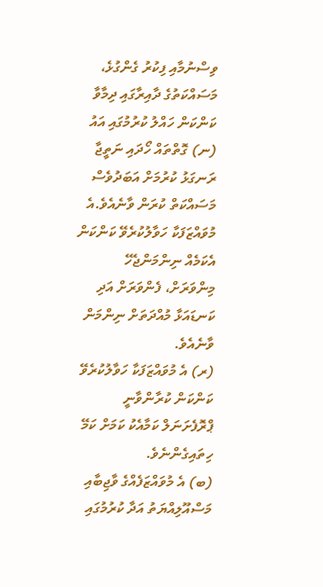ވިސްނުމާއި ފިކުރު ގެންގުޅެ، މަސައްކަތުގެ ދާއިރާގައި ދިމާވާ ކަންކަން ހައްލު ކުރުމުގައި އައު
(ނ) ގޮތްތައް ހޯދައި ނަތީޖާ ރަނގަޅު ކުރުމަށް އަބަދުވެސް މަސައްކަތް ކުރަން ވާނެއެވެ.އެ މުވައްޒަފަކާ ހަވާލުކުރެވޭ ކަންކަން އެކަމެއް ނިންމަންޖެހޭ މިންވަރަށް، ފެންވަރަށް އަދި ކަނޑައަޅާ މުއްދަތަށް ނިންމަން ވާނެއެވެ.
(ރ) އެ މުވައްޒަފަކާ ހަވާލުކުރެވޭ ކަންކަން ކުރާންވާނީ ޕްރޮފެށަނަލް ކަމާއެކު ކަމަށް ކަމޭ ހިތައިގެންނެވެ.
(ބ) އެ މުވައްޒަފެއްގެ ވާޖިބާއި މަސްއޫލިއްޔަތު އަދާ ކުރުމުގައި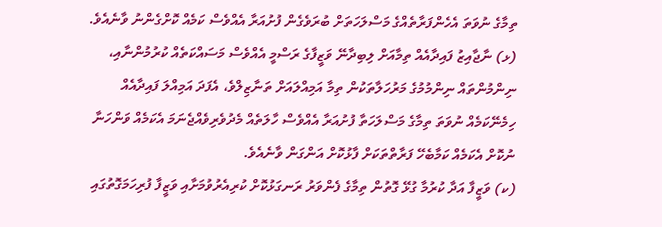ތިމާގެ ނުވަތަ އެހެންފަރާތެއްގެ މަސްލަހަތަށް ބުރަވެގެން ފުށުއަރާ އެއްވެސް ކަމެއް ކޮށްގެންނު ވާނެއެވެ.
(ޅ) ނާޖާއިޒު ފައިދާއެއް ތިމާއަށް ލިބިދާނޭ ވަޒީފާގެ ރަސްމީ އެއްވެސް މަސައްކަތެއް ކުރުމުންނާއި، ނިންމުންތައް ނިންމުމުގެ މަރުހަލާތަކުން ތިމާ އަމިއްލައަށް ތަނާޒިލްވެ، އެފަދަ އަމިއްލަ ފައިދާއެއް ހިމެނޭކަމެއް ނުވަތަ ތިމާގެ މަސްލަހަތާ ފުށުއަރާ އެއްވެސް ހާލަތެއް މެދުވެރިވެއްޖެނަމަ އެކަމެއް ވަންހަނާ ނުކޮށް އެކަމެއް ކަމާބެހޭ ފަރާތްތަކަށް ފާޅުކޮށް އަންގަން ވާނެއެވެ.
(ކ) ވަޒީފާ އަދާ ކުރުމާ ގުޅޭ ގޮތުން ތިމާގެ ފެންވަރު ރަނގަޅުކޮށް ކުރިއެރުވުމަށާއި ވަޒީފާ ފުރިހަމަގޮތުގައި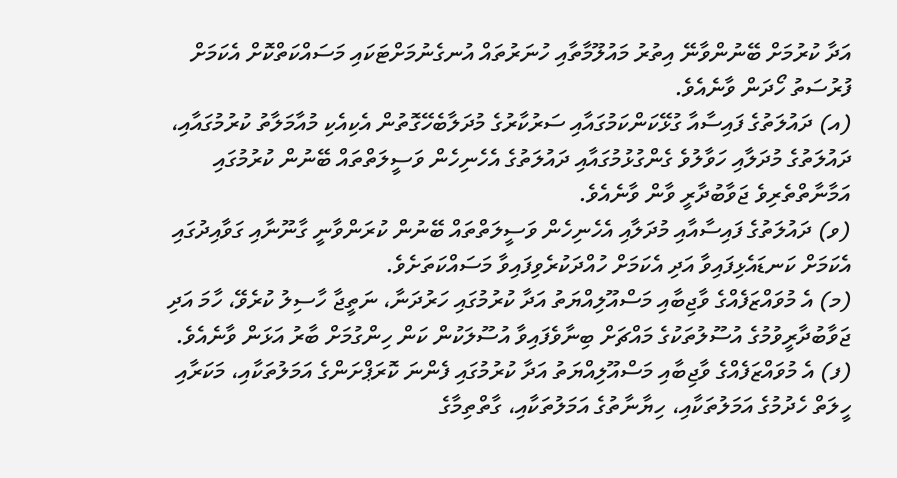އަދާ ކުރުމަށް ބޭނުންވާނޭ އިތުރު މައުލޫމާތާއި ހުނަރުތައް އުނގެނުމަށްޓަކައި މަސައްކަތްކޮށް އެކަމަށް ފުރުސަތު ހޯދަން ވާނެއެވެ.
(އ) ދައުލަތުގެ ފައިސާއާ ގުޅޭކަންކަމުގައާއި ސަރުކާރުގެ މުދަލާބެހޭގޮތުން އެކިއެކި މުއާމަލާތު ކުރުމުގައާއި، ދައުލަތުގެ މުދަލާއި ހަވާލުވެ ގެންގުޅުމުގައާއި ދައުލަތުގެ އެހެނިހެން ވަސީލަތްތައް ބޭނުން ކުރުމުގައި އަމާނާތްތެރިވެ ޖަވާބުދާރީ ވާން ވާނެއެވެ.
(ވ) ދައުލަތުގެ ފައިސާއާއި މުދަލާއި އެހެނިހެން ވަސީލަތްތައް ބޭނުން ކުރަންވާނީ ގާނޫނާއި ގަވާއިދުގައި އެކަމަށް ކަނޑައެޅިފައިވާ އަދި އެކަމަށް ހުއްދަކުރެވިފައިވާ މަސައްކަތަށެވެ.
(މ) އެ މުވައްޒަފެއްގެ ވާޖިބާއި މަސްއޫލިއްޔަތު އަދާ ކުރުމުގައި ހަރުދަނާ، ނަތީޖާ ހާސިލު ކުރެވޭ، ހާމަ އަދި ޖަވާބުދާރީވުމުގެ އުސޫލުތަކުގެ މައްޗަށް ބިނާވެފައިވާ އުސޫލަކުން ކަން ހިންގުމަށް ބާރު އަޅަން ވާނެއެވެ.
(ފ) އެ މުވައްޒަފެއްގެ ވާޖިބާއި މަސްއޫލިއްޔަތު އަދާ ކުރުމުގައި ފެންނަ ކޮރަޕްށަންގެ އަމަލުތަކާއި، މަކަރާއި ހީލަތް ހެދުމުގެ އަމަލުތަކާއި، ހިޔާނާތުގެ އަމަލުތަކާއި، ގާތްތިމާގެ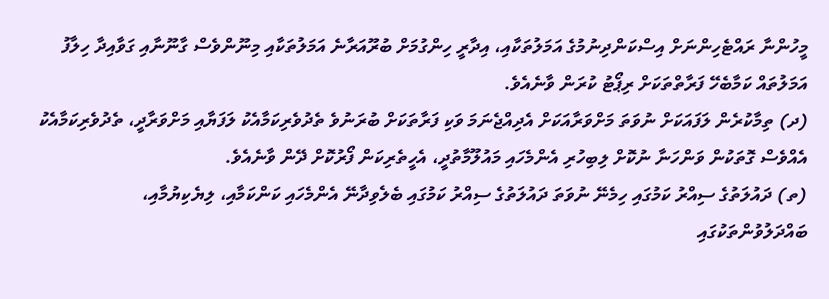މީހުންނާ ރައްޓެހިންނަށް އިސްކަންދިނުމުގެ އަމަލުތަކާއި، އިދާރީ ހިންގުމަށް ބުރޫއަރާނެ އަމަލުތަކާއި މިނޫންވެސް ގާނޫނާއި ގަވާއިދާ ހިލާފު އަމަލުތައް ކަމާބެހޭ ފަރާތްތަކަށް ރިޕޯޓު ކުރަން ވާނެއެވެ.
(ދ) ތިމާކުރެން ލަފައަކަށް ނުވަތަ މަށްވަރާއަކަށް އެދިއްޖެނަމަ ވަކި ފަރާތަކަށް ބުރަނުވެ ތެދުވެރިކަމާއެކު ލަފަޔާއި މަށްވަރާދީ، ތެދުވެރިކަމާއެކު އެއްވެސް ގޮތަކުން ވަންހަނާ ނުކޮށް ލިބިހުރި އެންމެހައި މައުލޫމާތުދީ، އެހީތެރިކަން ފޯރުކޮށް ދޭން ވާނެއެވެ.
(ތ) ދައުލަތުގެ ސިއްރު ކަމުގައި ހިމެނޭ ނުވަތަ ދައުލަތުގެ ސިއްރު ކަމުގައި ބެލެވިދާނޭ އެންމެހައި ކަންކަމާއި، ލިޔެކިޔުމާއި، ބައްދަލުވުންތަކުގައި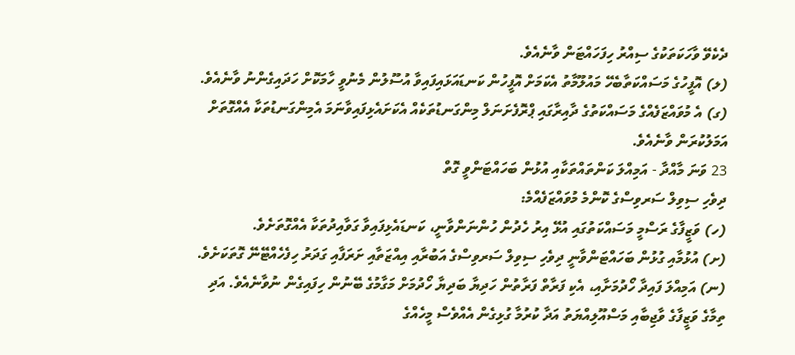ދެކެވޭ ވާހަކަތަކުގެ ސިއްރު ހިފަހައްޓަން ވާނެއެވެ.
(ލ) އޮފީހުގެ މަސައްކަތާބެހޭ މައުލޫމާތު އެކަމަށް އޮފީހުން ކަނޑައަޅައިފައިވާ އުސޫލުން މެނުވީ ހާމަކޮށް ހަދައިގެންނު ވާނެއެވެ.
(ގ) އެ މުވައްޒަފެއްގެ މަސައްކަތުގެ ދާއިރާގައި ޕްރޮފެށަނަލް މިންގަނޑުތަކެއް އެކަށައެޅިފައިވާނަމަ އެމިންގަނޑުތަކާ އެއްގޮތަށް އަމަލުކުރަން ވާނެއެވެ.
23 ވަނަ މާއްދާ - އަމިއްލަ ކަންތައްތަކާއި އުޅުން ބަހައްޓަންވީ ގޮތް
ދިވެހި ސިވިލް ސަރވިސްގެ ކޮންމެ މުވައްޒަފެއްމެ:
(ހ) ވަޒީފާގެ ރަސްމީ މަސައްކަތުގައި އުޅޭ އިރު ހެދުން ހުންނަންވާނީ، ކަނޑައެޅިފައިވާ ގަވާއިދުތަކާ އެއްގޮތަށެވެ.
(ށ) އުޅުމާއި ގުޅުން ބަހައްޓަންވާނީ ދިވެހި ސިވިލް ސަރވިސްގެ އަބުރާއި އިއްޒަތާއި ށަރަފާއި ގަދަރު ހިފެހެއްޓޭނޭ ގޮތަކަށެވެ.
(ނ) އަމިއްލަ ފައިދާ ހޯދުމަށާއި، އެކި ފަރާތް ފަރާތުން ހަދިޔާ ބަދިޔާ ހޯދުމަށް މަގާމުގެ ބޭނުން ހިފައިގެން ނުވާނެއެވެ. އަދި ތިމާގެ ވަޒީފާގެ ވާޖިބާއި މަސްއޫލިއްޔަތު އަދާ ކުރުމާ ގުޅިގެން އެއްވެސް މީހެއްގެ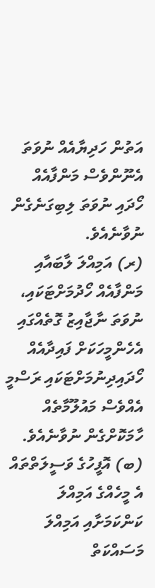އަތުން ހަދިޔާއެއް ނުވަތަ އެނޫންވެސް މަންފާއެއް ހޯދައި ނުވަތަ ލިބިގަނެގެން ނުވާނެއެވެ.
(ރ) އަމިއްލަ ލާބައާއި މަންފާއެއް ހޯދުމަށްޓަކައި، ނުވަތަ ނާޖާއިޒު ގޮތެއްގައި އެހެންމީހަކަށް ފައިދާއެއް ހޯދައިދިނުމަށްޓަކައި ރަސްމީ އެއްވެސް މައުލޫމާތެއް ހާމަކޮށްގެން ނުވާނެއެވެ.
(ބ) އޮފީހުގެ ވަސީލަތްތައް އެ މީހެއްގެ އަމިއްލަ ކަންކަމަށާއި އަމިއްލަ މަސައްކަތް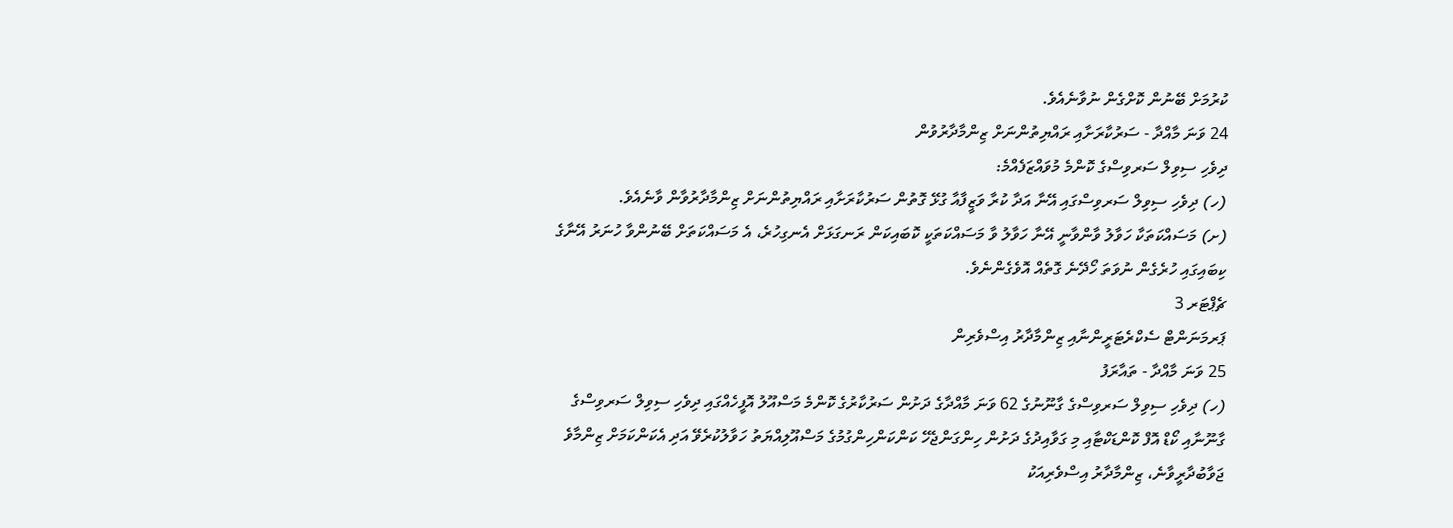ކުރުމަށް ބޭނުން ކޮށްގެން ނުވާނެއެވެ.
24 ވަނަ މާއްދާ - ސަރުކާރަށާއި ރައްޔިތުންނަށް ޒިންމާދާރުވުން
ދިވެހި ސިވިލް ސަރވިސްގެ ކޮންމެ މުވައްޒަފެއްމެ:
(ހ) ދިވެހި ސިވިލް ސަރވިސްގައި އޭނާ އަދާ ކުރާ ވަޒީފާއާ ގުޅޭ ގޮތުން ސަރުކާރަށާއި ރައްޔިތުންނަށް ޒިންމާދާރުވާން ވާނެއެވެ.
(ށ) މަސައްކަތަކާ ހަވާލު ވާންވާނީ އޭނާ ހަވާލު ވާ މަސައްކަތަކީ ކޮބައިކަން ރަނގަޅަށް އެނގިހުރެ، އެ މަސައްކަތަށް ބޭނުންވާ ހުނަރު އޭނާގެ ކިބައިގައި ހުރެގެން ނުވަތަ ހޯދޭނެ ގޮތެއް އޮވެގެންނެވެ.
ޗެޕްޓަރ 3
ޕަރމަނަންޓް ސެކްރެޓަރީންނާއި ޒިންމާދާރު އިސްވެރިން
25 ވަނަ މާއްދާ - ތައާރަފު
(ހ) ދިވެހި ސިވިލް ސަރވިސްގެ ގާނޫނުގެ 62 ވަނަ މާއްދާގެ ދަށުން ސަރުކާރުގެ ކޮންމެ މަސްއޫލު އޮފީހެއްގައި ދިވެހި ސިވިލް ސަރވިސްގެ ގާނޫނާއި ކޯޑް އޮފް ކޮންޑަކްޓާއި މި ގަވާއިދުގެ ދަށުން ހިންގަންޖެހޭ ކަންކަންހިންގުމުގެ މަސްއޫލިއްޔަތު ހަވާލުކުރެވޭ އަދި އެކަންކަމަށް ޒިންމާވެ ޖަވާބުދާރީވާނެ، ޒިންމާދާރު އިސްވެރިއަކު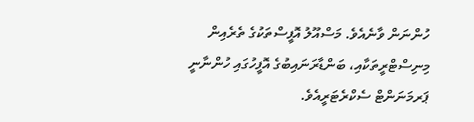ހުންނަން ވާނެއެވެ. މަސްއޫލު އޮފީސްތަކުގެ ތެރެއިން މިނިސްޓްރީތަކާއި، ބަންޑާރަނައިބުގެ އޮފީހުގައި ހުންނާނީ ޕަރމަނަންޓް ސެކްރެޓަރީއެވެ.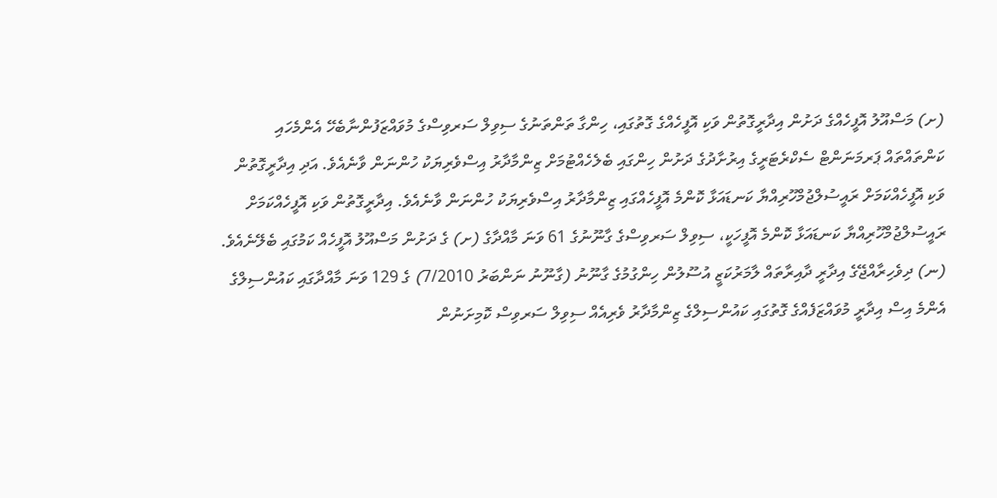(ށ) މަސްއޫލު އޮފީހެއްގެ ދަށުން އިދާރީގޮތުން ވަކި އޮފީހެއްގެ ގޮތުގައި، ހިންގާ ތަންތަނުގެ ސިވިލް ސަރވިސްގެ މުވައްޒަފުންނާބެހޭ އެންމެހައި ކަންތައްތައް ޕަރމަނަންޓް ސެކްރެޓަރީގެ އިރުށާދުގެ ދަށުން ހިންގައި ބެލެހެއްޓުމަށް ޒިންމާދާރު އިސްވެރިޔަކު ހުންނަން ވާނެއެވެ. އަދި އިދާރީގޮތުން ވަކި އޮފީހެއްކަމަށް ރައީސުލްޖުމްހޫރިއްޔާ ކަނޑައަޅާ ކޮންމެ އޮފީހެއްގައި ޒިންމާދާރު އިސްވެރިޔަކު ހުންނަން ވާނެއެވެ. އިދާރީގޮތުން ވަކި އޮފީހެއްކަމަށް ރައީސުލްޖުމްހޫރިއްޔާ ކަނޑައަޅާ ކޮންމެ އޮފީހަކީ، ސިވިލް ސަރވިސްގެ ގާނޫނުގެ 61 ވަނަ މާއްދާގެ (ށ) ގެ ދަށުން މަސްއޫލު އޮފީހެއް ކަމުގައި ބެލޭނެއެވެ.
(ނ) ދިވެހިރާއްޖޭގެ އިދާރީ ދާއިރާތައް ލާމަރުކަޒީ އުސޫލުން ހިންގުމުގެ ގާނޫނު (ގާނޫނު ނަންބަރު 7/2010) ގެ 129 ވަނަ މާއްދާގައި ކައުންސިލްގެ އެންމެ އިސް އިދާރީ މުވައްޒަފެއްގެ ގޮތުގައި ކައުންސިލްގެ ޒިންމާދާރު ވެރިއެއް ސިވިލް ސަރވިސް ކޮމިށަނުން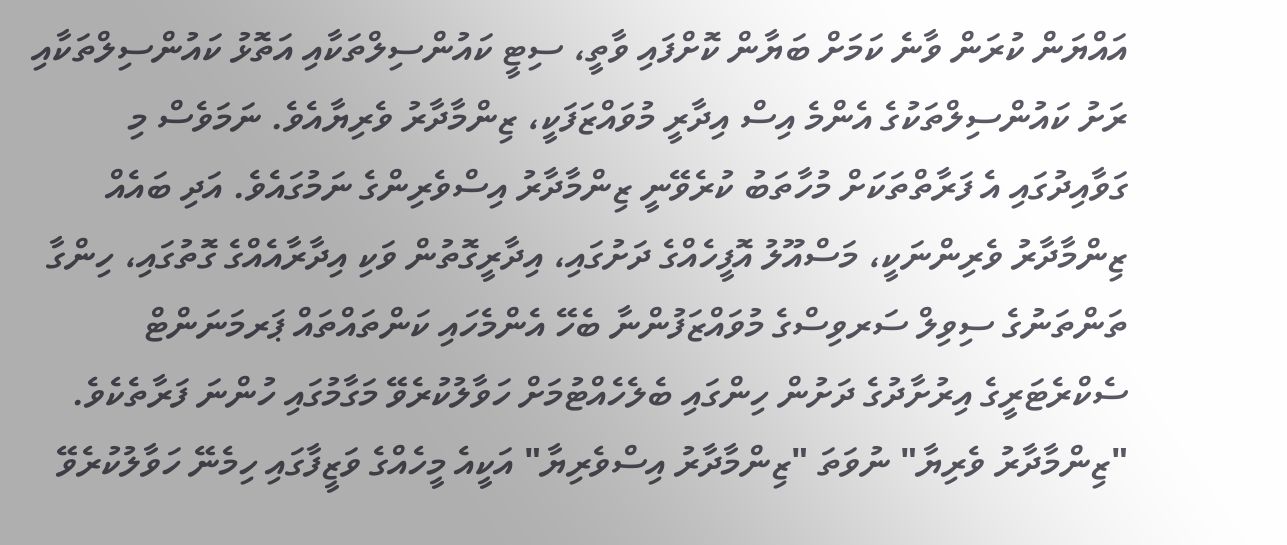އައްޔަން ކުރަން ވާނެ ކަމަށް ބަޔާން ކޮށްފައި ވާތީ، ސިޓީ ކައުންސިލްތަކާއި އަތޮޅު ކައުންސިލްތަކާއި ރަށު ކައުންސިލްތަކުގެ އެންމެ އިސް އިދާރީ މުވައްޒަފަކީ، ޒިންމާދާރު ވެރިޔާއެވެ. ނަމަވެސް މި ގަވާއިދުގައި އެ ފަރާތްތަކަށް މުހާތަބު ކުރެވޭނީ ޒިންމާދާރު އިސްވެރިންގެ ނަމުގައެވެ. އަދި ބައެއް ޒިންމާދާރު ވެރިންނަކީ، މަސްއޫލު އޮފީހެއްގެ ދަށުގައި، އިދާރީގޮތުން ވަކި އިދާރާއެއްގެ ގޮތުގައި، ހިންގާ ތަންތަނުގެ ސިވިލް ސަރވިސްގެ މުވައްޒަފުންނާ ބެހޭ އެންމެހައި ކަންތައްތައް ޕަރމަނަންޓް ސެކްރެޓަރީގެ އިރުށާދުގެ ދަށުން ހިންގައި ބެލެހެއްޓުމަށް ހަވާލުކުރެވޭ މަގާމުގައި ހުންނަ ފަރާތެކެވެ. "ޒިންމާދާރު ވެރިޔާ" ނުވަތަ "ޒިންމާދާރު އިސްވެރިޔާ" އަކީއެ މީހެއްގެ ވަޒީފާގައި ހިމެނޭ ހަވާލުކުރެވޭ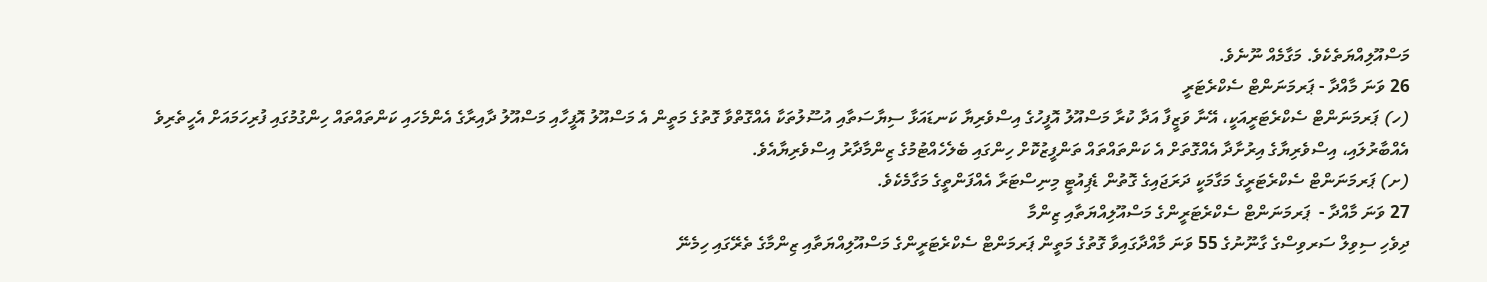މަސްއޫލިއްޔަތެކެވެ. މަގާމެއް ނޫނެވެ.
26 ވަނަ މާއްދާ - ޕަރމަނަންޓް ސެކްރެޓަރީ
(ހ) ޕަރމަނަންޓް ސެކްރެޓަރީއަކީ، އޭނާ ވަޒީފާ އަދާ ކުރާ މަސްއޫލު އޮފީހުގެ އިސްވެރިޔާ ކަނޑައަޅާ ސިޔާސަތާއި އުސޫލުތަކާ އެއްގޮތްވާ ގޮތުގެ މަތީން އެ މަސްއޫލު އޮފީހާއި މަސްއޫލު ދާއިރާގެ އެންމެހައި ކަންތައްތައް ހިންގުމުގައި ފުރިހަމައަށް އެހީތެރިވެ އެއްބާރުލައި، އިސްވެރިޔާގެ އިރުށާދާ އެއްގޮތަށް އެ ކަންތައްތައް ތަންފީޒުކޮށް ހިންގައި ބެލެހެއްޓުމުގެ ޒިންމާދާރު އިސްވެރިޔާއެވެ.
(ށ) ޕަރމަނަންޓް ސެކްރެޓަރީގެ މަގާމަކީ ދަރަޖައިގެ ގޮތުން ޑެޕިއުޓީ މިނިސްޓަރާ އެއްފަންތީގެ މަގާމެކެވެ.
27 ވަނަ މާއްދާ -  ޕަރމަނަންޓް ސެކްރެޓަރީންގެ މަސްއޫލިއްޔަތާއި ޒިންމާ
ދިވެހި ސިވިލް ސަރވިސްގެ ގާނޫނުގެ 55 ވަނަ މާއްދާގައިވާ ގޮތުގެ މަތީން ޕަރމަންޓް ސެކްރެޓަރީންގެ މަސްއޫލިއްޔަތާއި ޒިންމާގެ ތެރޭގައި ހިމެނޭ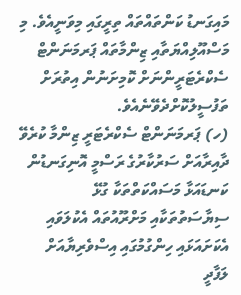މައިގަނޑު ކަންތައްތައް ތިރީގައި މިވަނީއެވެ. މި މަސްއޫލިއްޔަތާއި ޒިންމާތައް ޕަރމަނަންޓް ސެކްރެޓަރީންނަށް ކޮމިށަނުން އިތުރަށް ތަފުސީލުކޮށްދެވޭނެއެވެ.
(ހ) ޕަރމަނަންޓް ސެކްރެޓަރީ ޒިންމާ ކުރެވޭ ދާއިރާއަށް ސަރުކާރުގެ ރަސްމީ އޮނިގަނޑުން ކަނޑައަޅާ މަސައްކަތްތަކާ ގުޅޭ ސިޔާސަތުތަކާއި މަށްރޫއުތައް އެކުލަވައި އެކަށައަޅައި ހިންގުމުގައި އިސްވެރިޔާއަށް ލަފާދީ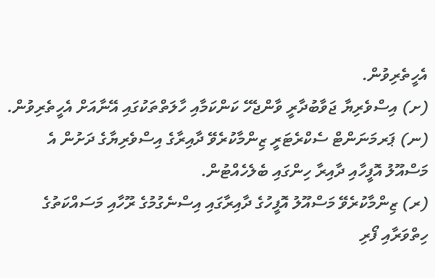އެހީތެރިވުން.
(ށ) އިސްވެރިޔާ ޖަވާބުދާރީ ވާންޖެހޭ ކަންކަމާއި ހާލަތްތަކުގައި އޭނާއަށް އެހީތެރިވުން.
(ނ) ޕަރމަނަންޓް ސެކްރެޓަރީ ޒިންމާކުރެވޭ ދާއިރާގެ އިސްވެރިޔާގެ ދަށުން އެ މަސްއޫލު އޮފީހާއި ދާއިރާ ހިންގައި ބެލެހެއްޓުން.
(ރ) ޒިންމާކުރެވޭ މަސްއޫލު އޮފީހުގެ ދާއިރާގައި އިސްނެގުމުގެ ރޫހާއި މަސައްކަތުގެ ހިތްވަރާއި ފޯރި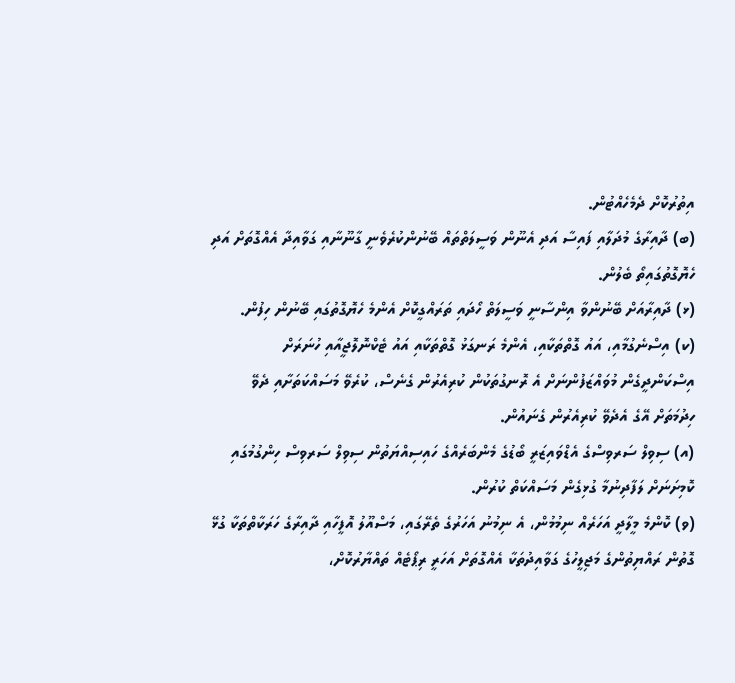އިތުރުކޮށް ދެމެހެއްޓުން.
(ބ) ދާއިރާގެ މުދަލާއި ފައިސާ އަދި އެނޫން ވަސީލަތްތައް ބޭނުންކުރެވެނީ ގާނޫނާއި ގަވާއިދާ އެއްގޮތަށް އަދި ހެޔޮގޮތުގައިތޯ ބެލުން.
(ޅ) ދާއިރާއަށް ބޭނުންވާ އިންސާނީ ވަސީލަތް ހޯދައި ތަރައްގީކޮށް އެންމެ ހެޔޮގޮތުގައި ބޭނުން ހިފުން.
(ކ) އިސްނެގުމާއި، އައު ގޮތްތަކާއި، އެންމެ ރަނގަޅު ގޮތްތަކާއި އައު ޓެކްނޮލޮޖީއާއި ހުނަރަށް އިސްކަންދީގެން މުވައްޒަފުންނަށް އެ ރޮނގުތަކުން ކުރިއެރުން ގެނެސް، ކުރެވޭ މަސައްކަތަށާއި ދެވޭ ހިދުމަތަށް އޭގެ އެދެވޭ ކުރިއެރުން ގެނައުން.
(އ) ސިވިލް ސަރވިސްގެ އެޑްވައިޒަރީ ބޯޑުގެ މެންބަރެއްގެ ހައިސިއްޔަތުން ސިވިލް ސަރވިސް ހިންގުމުގައި ކޮމިށަނަށް ލަފާދިނުމާ ގުޅިގެން މަސައްކަތް ކުރުން.
(ވ) ކޮންމެ މީލާދީ އަހަރެއް ނިމުމުން، އެ ނިމުނު އަހަރުގެ ތެރޭގައި، މަސްއޫލު އޮފީހާއި ދާއިރާގެ ހަރަކާތްތަކާ ގުޅޭ ގޮތުން ރައްޔިތުންގެ މަޖިލީހުގެ ގަވާއިދުތަކާ އެއްގޮތަށް އަހަރީ ރިޕޯޓެއް ތައްޔާރުކޮށް،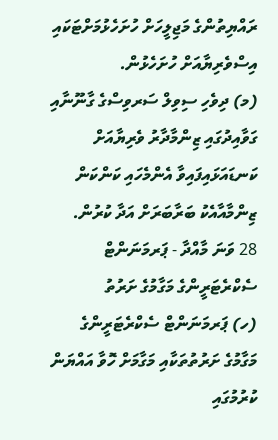ރައްޔިތުންގެ މަޖިލީހަށް ހުށަހެޅުމަށްޓަކައި އިސްވެރިޔާއަށް ހުށަހެޅުން.
(މ) ދިވެހި ސިވިލް ސަރވިސްގެ ގާނޫނާއި ގަވާއިދުގައި ޒިންމާދާރު ވެރިޔާއަށް ކަނޑައަޅައިފައިވާ އެންމެހައި ކަންކަން ޒިންމާއާއެކު ބަރާބަރަށް އަދާ ކުރުން.
28 ވަނަ މާއްދާ - ޕަރމަނަންޓް ސެކްރެޓަރީންގެ މަގާމުގެ ށަރުތު
(ހ) ޕަރމަނަންޓް ސެކްރެޓަރީންގެ މަގާމުގެ ށަރުތުތަކާއި މަގާމަށް ހޮވާ އައްޔަން ކުރުމުގައި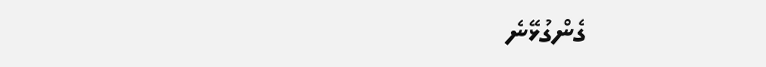ގެންގުޅޭނެ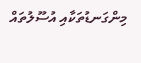މިންގަނޑުތަކާއި އުސޫލުތައް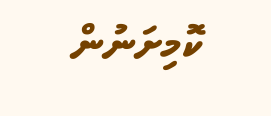ކޮމިށަނުން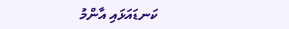ކަނޑައަޅައި އާންމު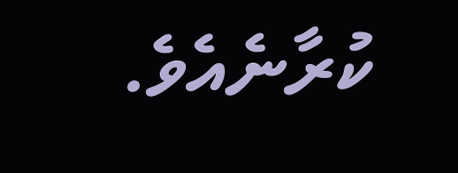ކުރާނެއެވެ.